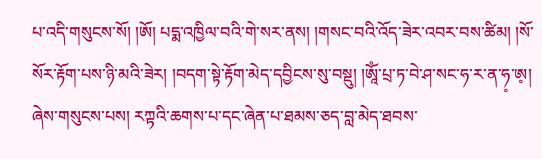པ་འདི་གསུངས་སོ། །ཨོ། པདྨ་འཁྱིལ་བའི་གེ་སར་ནས། །གསང་བའི་འོད་ཟེར་འབར་བས་ཚིམ། །སོ་སོར་རྟོག་པས་ཉི་མའི་ཟེར། །བདག་སྟེ་རྟོག་མེད་དབྱིངས་སུ་བསྡུ། །ཨཱོཾ་པྲ་ཏ་བེ་ཤ་སང་ཧ་ར་ན་ཧ༷་ཨ༷། ཞེས་གསུངས་པས། རཀྟའི་ཆགས་པ་དང་ཞེན་པ་ཐམས་ཅད་བླ་མེད་ཐབས་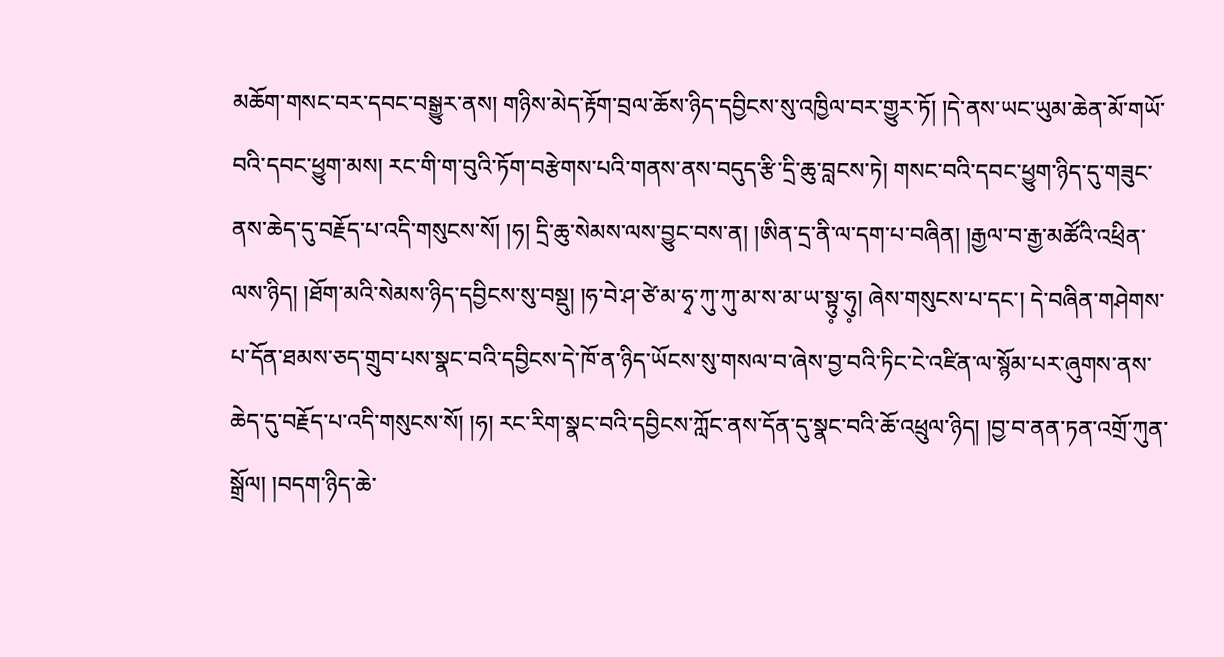མཆོག་གསང་བར་དབང་བསྒྱུར་ནས། གཉིས་མེད་རྟོག་བྲལ་ཆོས་ཉིད་དབྱིངས་སུ་འཁྱིལ་བར་གྱུར་ཏོ། །དེ་ནས་ཡང་ཡུམ་ཆེན་མོ་གཡོ་བའི་དབང་ཕྱུག་མས། རང་གི་ག་བུའི་ཏོག་བརྩེགས་པའི་གནས་ནས་བདུད་རྩི་དྲི་ཆུ་བླངས་ཏེ། གསང་བའི་དབང་ཕྱུག་ཉིད་དུ་གཟུང་ནས་ཆེད་དུ་བརྗོད་པ་འདི་གསུངས་སོ། །ཧ། དྲི་ཆུ་སེམས་ལས་བྱུང་བས་ན། །ཨིན་དྲ་ནི་ལ་དག་པ་བཞིན། །རྒྱལ་བ་རྒྱ་མཚོའི་འཕྲིན་ལས་ཉིད། །ཐོག་མའི་སེམས་ཉིད་དབྱིངས་སུ་བསྡུ། །ཧ་བེ་ཤ་ཙེ་མ་ཧྭ་ཀུ་ཀུ་མ་ས་མ་ཡ་སྟུ༷་ཧུ༷། ཞེས་གསུངས་པ་དང་། དེ་བཞིན་གཤེགས་པ་དོན་ཐམས་ཅད་གྲུབ་པས་སྣང་བའི་དབྱིངས་དེ་ཁོ་ན་ཉིད་ཡོངས་སུ་གསལ་བ་ཞེས་བྱ་བའི་ཏིང་ངེ་འཛིན་ལ་སྙོམ་པར་ཞུགས་ནས་ཆེད་དུ་བརྗོད་པ་འདི་གསུངས་སོ། །ཧ། རང་རིག་སྣང་བའི་དབྱིངས་ཀློང་ནས་དོན་དུ་སྣང་བའི་ཆོ་འཕྲུལ་ཉིད། །བྱ་བ་ནན་ཏན་འགྲོ་ཀུན་སྒྲོལ། །བདག་ཉིད་ཆེ་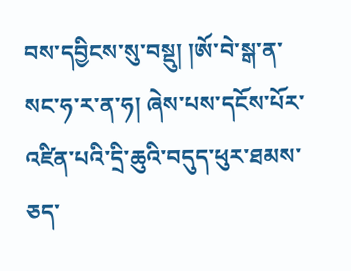བས་དབྱིངས་སུ་བསྡུ། །ཨོ་བེ་སྒ་ན་སང་ཧ་ར་ན་ཧ། ཞེས་པས་དངོས་པོར་འཛིན་པའི་དྲི་ཆུའི་བདུད་ཕུར་ཐམས་ཅད་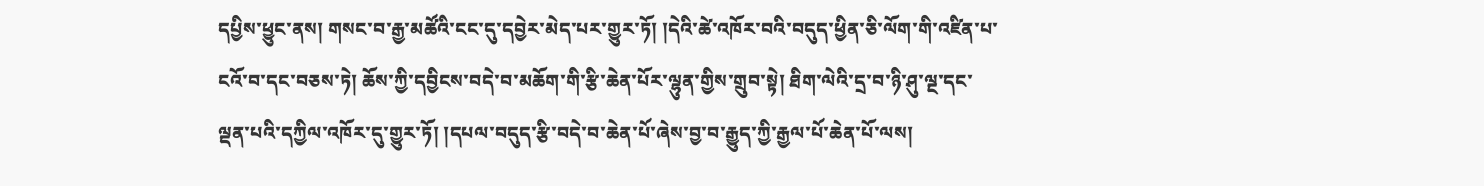དཔྱིས་ཕྱུང་ནས། གསང་བ་རྒྱ་མཚོའི་ངང་དུ་དབྱེར་མེད་པར་གྱུར་ཏོ། །དེའི་ཚེ་འཁོར་བའི་བདུད་ཕྱིན་ཅི་ལོག་གི་འཛིན་པ་ངའོ་བ་དང་བཅས་ཏེ། ཆོས་ཀྱི་དབྱིངས་བདེ་བ་མཆོག་གི་རྩི་ཆེན་པོར་ལྷུན་གྱིས་གྲུབ་སྟེ། ཐིག་ལེའི་དྲ་བ་ཉི་ཤུ་ལྔ་དང་ལྡན་པའི་དཀྱིལ་འཁོར་དུ་གྱུར་ཏོ། །དཔལ་བདུད་རྩི་བདེ་བ་ཆེན་པོ་ཞེས་བྱ་བ་རྒྱུད་ཀྱི་རྒྱལ་པོ་ཆེན་པོ་ལས།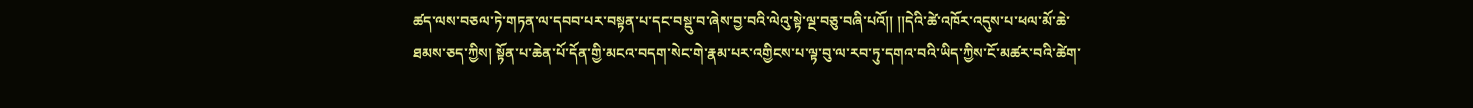ཚད་ལས་བཅལ་ཏེ་གཏན་ལ་དབབ་པར་བསྟན་པ་དང་བསྡུ་བ་ཞེས་བྱ་བའི་ལེའུ་སྟེ་ལྔ་བཅུ་བཞི་པའོ།། །།དེའི་ཚེ་འཁོར་འདུས་པ་ཕལ་མོ་ཆེ་ཐམས་ཅད་ཀྱིས། སྟོན་པ་ཆེན་པོ་དོན་གྱི་མངའ་བདག་སེང་གེ་རྣམ་པར་འགྱིངས་པ་ལྟ་བུ་ལ་རབ་ཏུ་དགའ་བའི་ཡིད་ཀྱིས་ངོ་མཚར་བའི་ཚེག་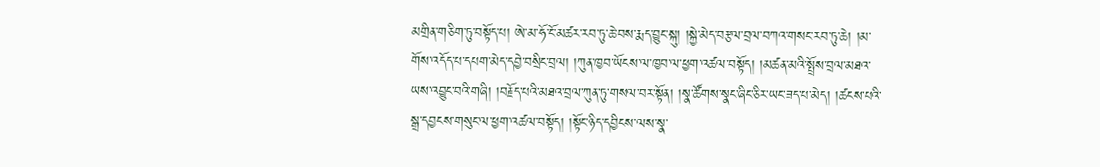མགྲིན་གཅིག་ཏུ་བསྟོད་པ། ཨེ་མ་ཧོ་ངོ་མཚར་རབ་ཏུ་ཆེ་བས་རྨད་བྱུང་སྐུ། །སྐྱེ་མེད་བརྩལ་བྲལ་བཀའ་གསང་རབ་ཏུ་ཆེ། །མ་གོས་འདོད་པ་དཔག་མེད་དབྱེ་བསྲིང་བྲལ། །ཀུན་ཁྱབ་ཡོངས་ལ་ཁྱབ་ལ་ཕྱག་འཚལ་བསྟོད། །མཚན་མའི་སྤྲོས་བྲལ་མཐའ་ཡས་འབྱུང་བའི་གཞི། །བརྗོད་པའི་མཐའ་བྲལ་ཀུན་ཏུ་གསལ་བར་སྟོན། །སྣ་ཚོགས་སྣང་ཞིང་ཅིར་ཡང་ཟད་པ་མེད། །ཚངས་པའི་སྒྲ་དབྱངས་གསུང་ལ་ཕྱག་འཚལ་བསྟོད། །སྟོང་ཉིད་དབྱིངས་ལས་སྣ་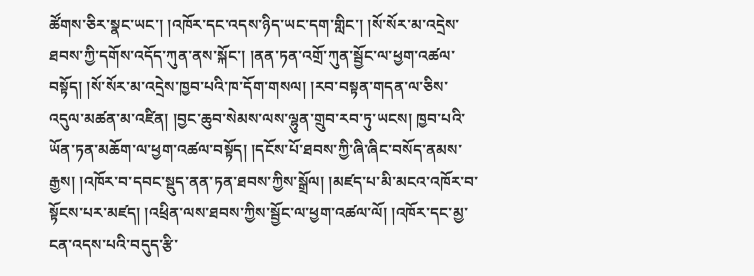ཚོགས་ཅིར་སྣང་ཡང་། །འཁོར་དང་འདས་ཉིད་ཡང་དག་གླིང་། །སོ་སོར་མ་འདྲེས་ཐབས་ཀྱི་དགོས་འདོད་ཀུན་ནས་སྐོང་། །ནན་ཏན་འགྲོ་ཀུན་སྦྱོང་ལ་ཕྱག་འཚལ་བསྟོད། །སོ་སོར་མ་འདྲེས་ཁྱབ་པའི་ཁ་དོག་གསལ། །རབ་བསྟན་གདན་ལ་ཅིས་འདུལ་མཚན་མ་འཛིན། །བྱང་ཆུབ་སེམས་ལས་ལྷུན་གྲུབ་རབ་ཏུ་ཡངས། ཁྱབ་པའི་ཡོན་ཏན་མཆོག་ལ་ཕྱག་འཚལ་བསྟོད། །དངོས་པོ་ཐབས་ཀྱི་ཞི་ཞིང་བསོད་ནམས་རྒྱས། །འཁོར་བ་དབང་སྡུད་ནན་ཏན་ཐབས་ཀྱིས་སྒྲོལ། །མཛད་པ་མི་མངའ་འཁོར་བ་སྟོངས་པར་མཛད། །འཕྲིན་ལས་ཐབས་ཀྱིས་སྦྱོང་ལ་ཕྱག་འཚལ་ལོ། །འཁོར་དང་མྱ་ངན་འདས་པའི་བདུད་རྩི་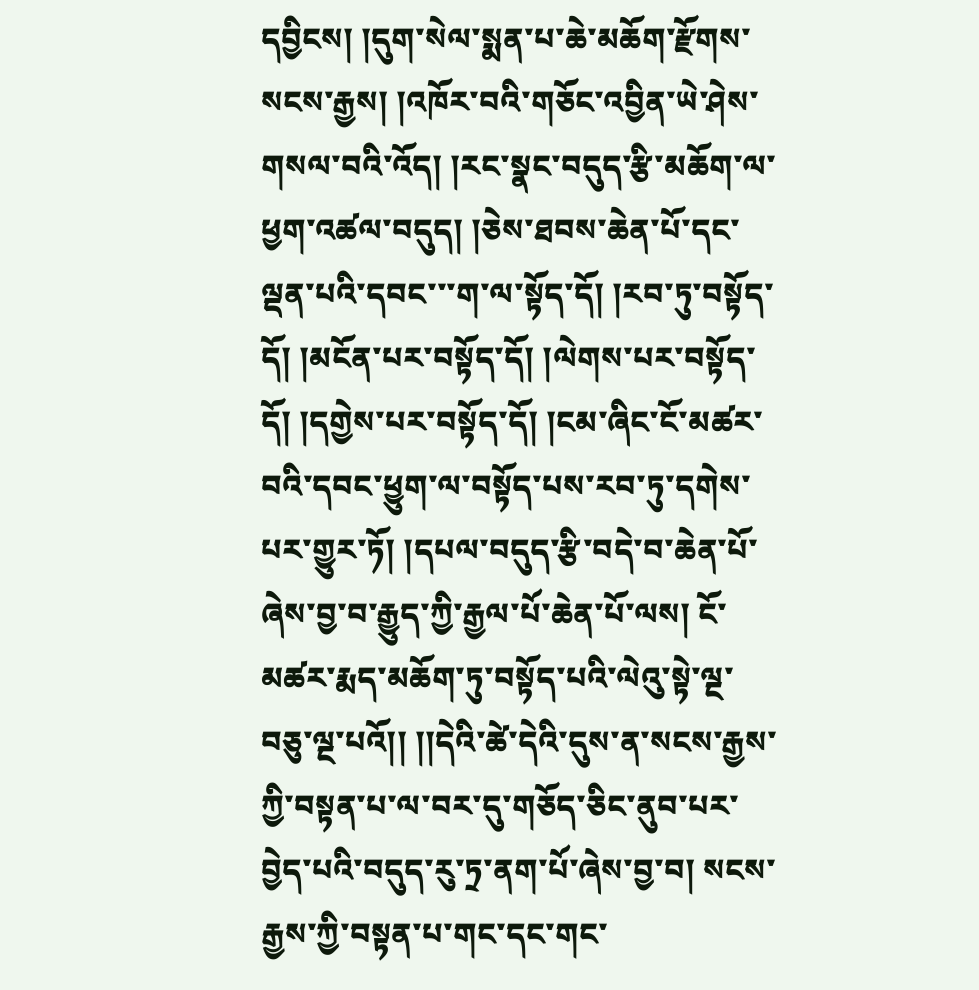དབྱིངས། །དུག་སེལ་སྨན་པ་ཆེ་མཆོག་རྫོགས་སངས་རྒྱས། །འཁོར་བའི་གཅོང་འབྱིན་ཡེ་ཤེས་གསལ་བའི་འོད། །རང་སྣང་བདུད་རྩི་མཆོག་ལ་ཕྱག་འཚལ་བདུད། །ཅེས་ཐབས་ཆེན་པོ་དང་ལྡན་པའི་དབང་་་ག་ལ་སྟོད་དོ། །རབ་ཏུ་བསྟོད་དོ། །མངོན་པར་བསྟོད་དོ། །ལེགས་པར་བསྟོད་དོ། །དགྱེས་པར་བསྟོད་དོ། །ངམ་ཞིང་ངོ་མཚར་བའི་དབང་ཕྱུག་ལ་བསྟོད་པས་རབ་ཏུ་དགེས་པར་གྱུར་ཏོ། །དཔལ་བདུད་རྩི་བདེ་བ་ཆེན་པོ་ཞེས་བྱ་བ་རྒྱུད་ཀྱི་རྒྱལ་པོ་ཆེན་པོ་ལས། ངོ་མཚར་རྨད་མཆོག་ཏུ་བསྟོད་པའི་ལེའུ་སྟེ་ལྔ་བཅུ་ལྔ་པའོ།། །།དེའི་ཚེ་དེའི་དུས་ན་སངས་རྒྱས་ཀྱི་བསྟན་པ་ལ་བར་དུ་གཅོད་ཅིང་ནུབ་པར་བྱེད་པའི་བདུད་རུ་ཏྲ་ནག་པོ་ཞེས་བྱ་བ། སངས་རྒྱས་ཀྱི་བསྟན་པ་གང་དང་གང་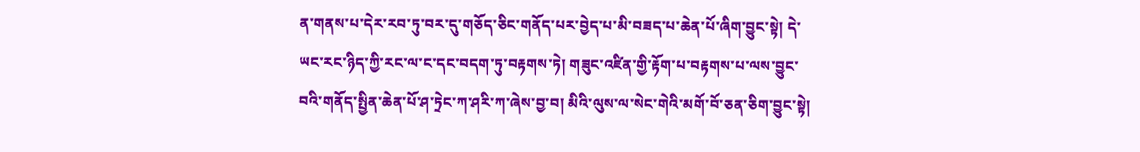ན་གནས་པ་དེར་རབ་ཏུ་བར་དུ་གཅོད་ཅིང་གནོད་པར་བྱེད་པ་མི་བཟད་པ་ཆེན་པོ་ཞིག་བྱུང་སྟེ། དེ་ཡང་རང་ཉིད་ཀྱི་རང་ལ་ང་དང་བདག་ཏུ་བརྟགས་ཏེ། གཟུང་འཛིན་གྱི་རྟོག་པ་བརྟགས་པ་ལས་བྱུང་བའི་གནོད་སྤྱིན་ཆེན་པོ་ཤ་ཏྲེང་ཀ་ཤརི་ཀ་ཞེས་བྱ་བ། མིའི་ལུས་ལ་སེང་གེའི་མགོ་བོ་ཅན་ཅིག་བྱུང་སྟེ།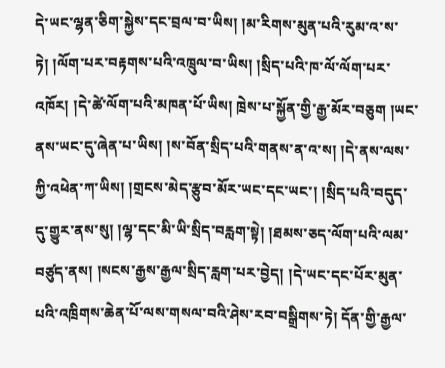དེ་ཡང་ལྷན་ཅིག་སྐྱེས་དང་བྲལ་བ་ཡིས། །མ་རིགས་མུན་པའི་རུམ་འ་ས་ཏེ། །ལོག་པར་བརྟགས་པའི་འཁྲུལ་བ་ཡིས། །སྲིད་པའི་ཁ་ལོ་ལོག་པར་འཁོར། །དེ་ཚེ་ལོག་པའི་མཁན་པོ་ཡིས། ཁྲེས་པ་སྐྱོན་གྱི་རྒྱ་མོར་བཅུག །ཡང་ནས་ཡང་དུ་ཞེན་པ་ཡིས། །ས་བོན་སྲིད་པའི་གནས་ན་འ་ས། །དེ་ནས་ལས་ཀྱི་འཕེན་ཀ་ཡིས། །གྲངས་མེད་རྩུབ་མོར་ཡང་དང་ཡང་། །སྲིད་པའི་བདུད་དུ་གྱུར་ནས་སུ། །ལྷ་དང་མི་ཡི་སྲིད་བརླག་སྟེ། །ཐམས་ཅད་ལོག་པའི་ལམ་བཙུད་ནས། །སངས་རྒྱས་རྒྱལ་སྲིད་རླག་པར་བྱེད། །དེ་ཡང་དང་པོར་མུན་པའི་འཁྲིགས་ཆེན་པོ་ལས་གསལ་བའི་ཤེས་རབ་བསྒྲིགས་ཏེ། དོན་གྱི་རྒྱལ་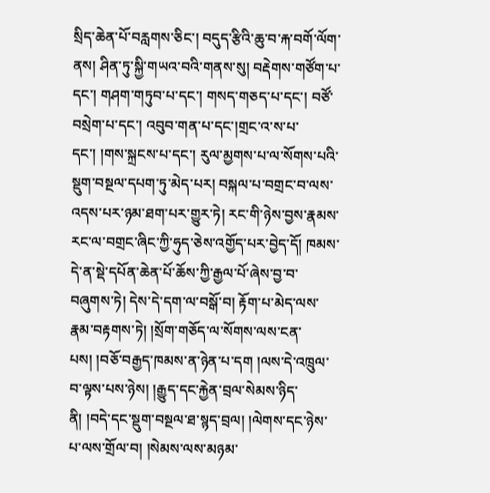སྲིད་ཆེན་པོ་བརླགས་ཅིང་། བདུད་རྩིའི་ཆུ་བ་རྐ་བགོ་ལོག་ནས། ཤིན་ཏུ་སྐྱི་གཡའ་བའི་གནས་སུ། བརྡེགས་གཙོག་པ་དང་། གཤག་གཏུབ་པ་དང་། གསད་གཅད་པ་དང་། བཙོ་བསྲེག་པ་དང་། འབུབ་གན་པ་དང་།གྲང་འ་ས་པ་དང་། །གས་སྐྲངས་པ་དང་། རུལ་མྱགས་པ་ལ་སོགས་པའི་སྡུག་བསྔལ་དཔག་ཏུ་མེད་པར། བསྐལ་པ་བགྲང་བ་ལས་འདས་པར་ཉམ་ཐག་པར་གྱུར་ཏེ། རང་གི་ཉེས་བྱས་རྣམས་རང་ལ་བགྲང་ཞིང་ཀྱི་ཧུད་ཅེས་འགྱོད་པར་བྱེད་དོ། ཁམས་དེ་ན་སྡེ་དཔོན་ཆེན་པོ་ཆོས་ཀྱི་རྒྱལ་པོ་ཞེས་བྱ་བ་བཞུགས་ཏེ། དེས་དེ་དག་ལ་བསྒོ་བ། རྟོག་པ་མེད་ལས་རྣམ་བརྟགས་ཏེ། །སྲོག་གཅོད་ལ་སོགས་ལས་ངན་པས། །བཅོ་བརྒྱད་ཁམས་ན་ཉེན་པ་དག །ལས་དེ་འཁྲུལ་བ་ལྟས་པས་ཉེས། །རྒྱུད་དང་རྐྱེན་བྲལ་སེམས་ཉིད་ནི། །བདེ་དང་སྡུག་བསྔལ་ཐ་སྙད་བྲལ། །ལེགས་དང་ཉེས་པ་ལས་གྲོལ་བ། །སེམས་ལས་མཉམ་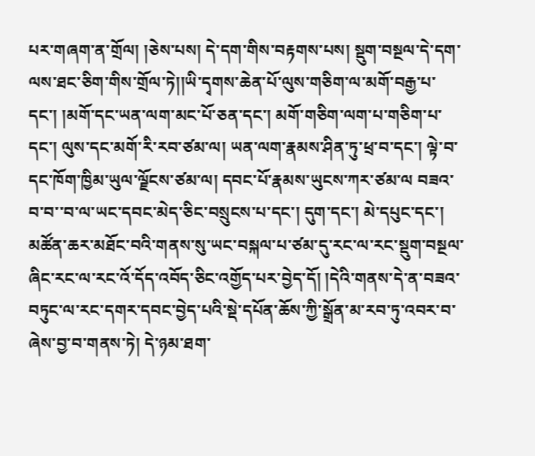པར་གཞག་ན་གྲོལ། །ཅེས་པས། དེ་དག་གིས་བརྟགས་པས། སྡུག་བསྔལ་དེ་དག་ལས་ཐང་ཅིག་གིས་གྲོལ་ཏེ།།ཡི་དྭགས་ཆེན་པོ་ལུས་གཅིག་ལ་མགོ་བརྒྱ་པ་དང་། །མགོ་དང་ཡན་ལག་མང་པོ་ཅན་དང་། མགོ་གཅིག་ལག་པ་གཅིག་པ་དང་། ལུས་དང་མགོ་རི་རབ་ཙམ་ལ། ཡན་ལག་རྣམས་ཤིན་ཏུ་ཕྲ་བ་དང་། ལྟེ་བ་དང་ཁོག་ཁྱིམ་ཡུལ་ལྗོངས་ཙམ་ལ། དབང་པོ་རྣམས་ཡུངས་ཀར་ཙམ་ལ བཟའ་བ་བ་་བ་ལ་ཡང་དབང་མེད་ཅིང་བསྲུངས་པ་དང་། དུག་དང་། མེ་དཔུང་དང་། མཚོན་ཆར་མཐོང་བའི་གནས་སུ་ཡང་བསྐལ་པ་ཙམ་དུ་རང་ལ་རང་སྡུག་བསྔལ་ཞིང་རང་ལ་རང་འོ་དོད་འབོད་ཅིང་འགྱོད་པར་བྱེད་དོ། །དེའི་གནས་དེ་ན་བཟའ་བཏུང་ལ་རང་དགར་དབང་བྱེད་པའི་སྡེ་དཔོན་ཆོས་ཀྱི་སྒྲོན་མ་རབ་ཏུ་འབར་བ་ཞེས་བྱ་བ་གནས་ཏེ། དེ་ཉམ་ཐག་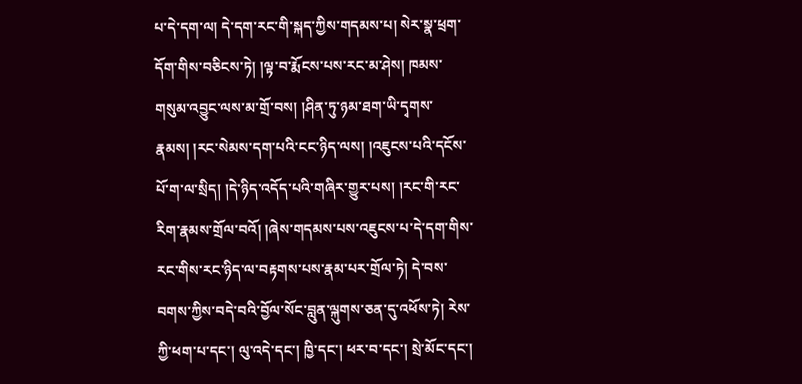པ་དེ་དག་ལ། དེ་དག་རང་གི་སྐད་ཀྱིས་གདམས་པ། སེར་སྣ་ཕྲག་དོག་གིས་བཅིངས་ཏེ། །ལྟ་བ་རྨོངས་པས་རང་མ་ཤེས། ཁམས་གསུམ་འབྱུང་ལས་མ་གྲོ་བས། །ཤིན་ཏུ་ཉམ་ཐག་ཡི་དྭགས་རྣམས། །རང་སེམས་དག་པའི་ངང་ཉིད་ལས། །འཇུངས་པའི་དངོས་པོ་ག་ལ་སྲིད། །དེ་ཉིད་འདོད་པའི་གཞིར་གྱུར་པས། །རང་གི་རང་རིག་རྣམས་གྲོལ་བའོ། །ཞེས་གདམས་པས་འཇུངས་པ་དེ་དག་གིས་རང་གིས་རང་ཉིད་ལ་བརྟགས་པས་རྣམ་པར་གྲོལ་ཏེ། དེ་བས་བགས་ཀྱིས་བདེ་བའི་བྱོལ་སོང་བླུན་ལྐུགས་ཅན་དུ་འཕོས་ཏེ། རེས་ཀྱི་ཕག་པ་དང་། ལུ་འདེ་དང་། ཁྱི་དང་། ཕར་བ་དང་། སྲེ་མོང་དང་།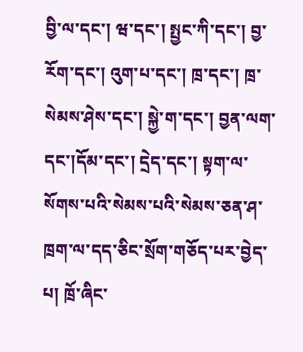བྱི་ལ་དང་། ཝ་དང་། སྤྱང་ཀི་དང་། བྱ་རོག་དང་། འུག་པ་དང་། ཁྲ་དང་། ཁྲ་སེམས་ཤེས་དང་། སྐྱེ་ག་དང་། བྱན་ལག་དང་།དོམ་དང་། དྲེད་དང་། སྟག་ལ་སོགས་པའི་སེམས་པའི་སེམས་ཅན་ཤ་ཁྲག་ལ་དད་ཅིང་སྲོག་གཅོད་པར་བྱེད་པ། ཁྲོ་ཞིང་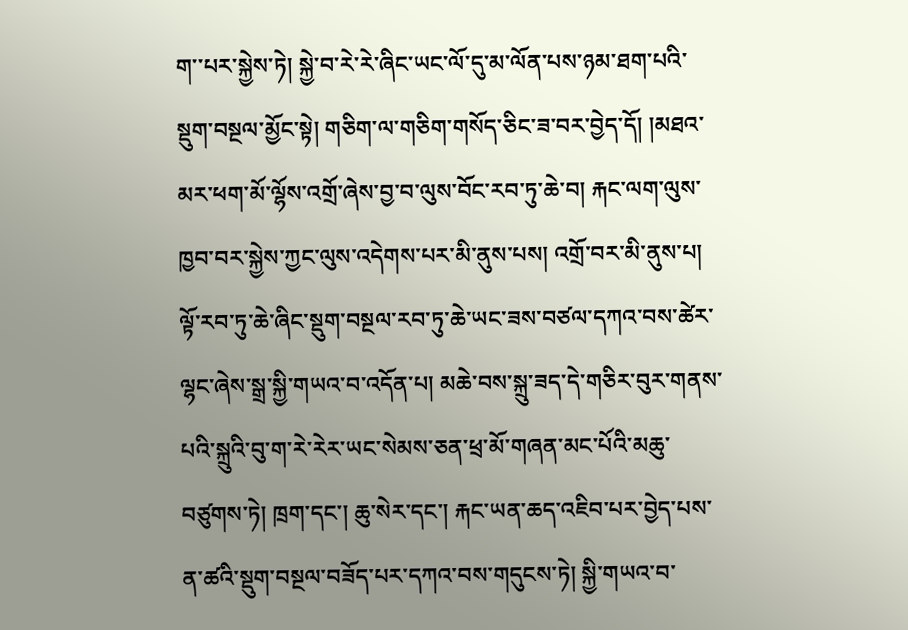ག་་པར་སྐྱེས་ཏེ། སྐྱེ་བ་རེ་རེ་ཞིང་ཡང་ལོ་དུ་མ་ལོན་པས་ཉམ་ཐག་པའི་སྡུག་བསྔལ་མྱོང་སྟེ། གཅིག་ལ་གཅིག་གསོད་ཅིང་ཟ་བར་བྱེད་དོ། །མཐའ་མར་ཕག་མོ་ལྷོས་འགྲོ་ཞེས་བྱ་བ་ལུས་བོང་རབ་ཏུ་ཆེ་བ། རྐང་ལག་ལུས་ཁྱབ་བར་སྐྱེས་ཀྱང་ལུས་འདེགས་པར་མི་ནུས་པས། འགྲོ་བར་མི་ནུས་པ། ལྟོ་རབ་ཏུ་ཆེ་ཞིང་སྡུག་བསྔལ་རབ་ཏུ་ཆེ་ཡང་ཟས་བཙལ་དཀའ་བས་ཚེར་ལྷང་ཞེས་སྒྲ་སྐྱི་གཡའ་བ་འདོན་པ། མཆེ་བས་སྐྲུ་ཟད་དེ་གཅིར་བུར་གནས་པའི་སྐྲུའི་བུ་ག་རེ་རེར་ཡང་སེམས་ཅན་ཕྲ་མོ་གཞན་མང་པོའི་མཆུ་བཙུགས་ཏེ། ཁྲག་དང་། ཆུ་སེར་དང་། རྐང་ཡན་ཆད་འཇིབ་པར་བྱེད་པས་ན་ཚའི་སྡུག་བསྔལ་བཟོད་པར་དཀའ་བས་གདུངས་ཏེ། སྐྱི་གཡའ་བ་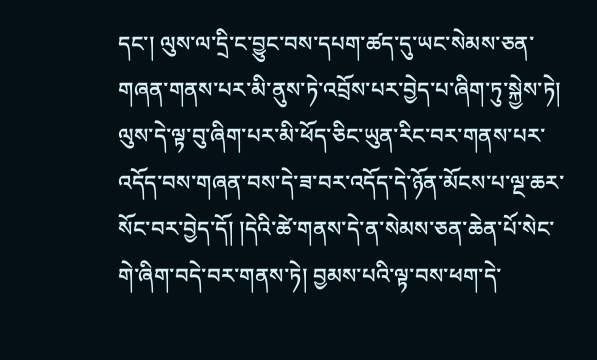དང་། ལུས་ལ་དྲི་ང་བྱུང་བས་དཔག་ཚད་དུ་ཡང་སེམས་ཅན་གཞན་གནས་པར་མི་ནུས་ཏེ་འབྲོས་པར་བྱེད་པ་ཞིག་ཏུ་སྐྱེས་ཏེ། ལུས་དེ་ལྟ་བུ་ཞིག་པར་མི་ཕོད་ཅིང་ཡུན་རིང་བར་གནས་པར་འདོད་བས་གཞན་བས་དེ་ཟ་བར་འདོད་དེ་ཉོན་མོངས་པ་ལྔ་ཆར་སོང་བར་བྱེད་དོ། །དེའི་ཚེ་གནས་དེ་ན་སེམས་ཅན་ཆེན་པོ་སེང་གེ་ཞིག་བདེ་བར་གནས་ཏེ། བྱམས་པའི་ལྟ་བས་ཕག་དེ་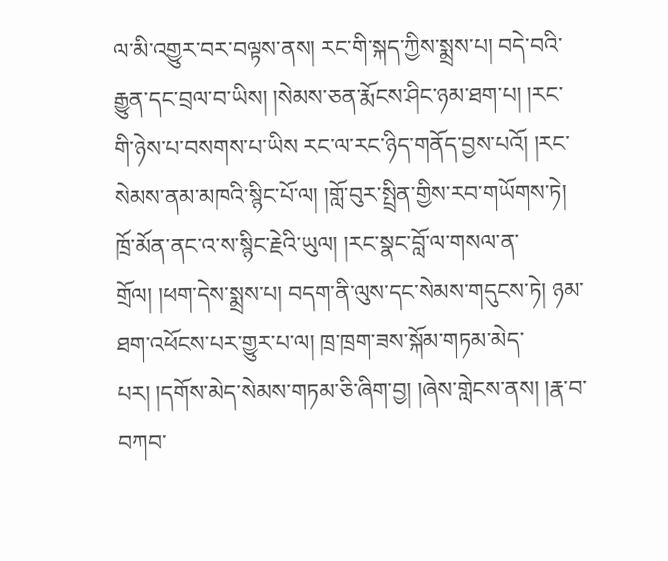ལ་མི་འགྱུར་བར་བལྟས་ནས། རང་གི་སྐད་ཀྱིས་སྨྲས་པ། བདེ་བའི་རྒྱུན་དང་བྲལ་བ་ཡིས། །སེམས་ཅན་རྨོངས་ཤིང་ཉམ་ཐག་པ། །རང་གི་ཉེས་པ་བསགས་པ་ཡིས རང་ལ་རང་ཉིད་གནོད་བྱས་པའོ། །རང་སེམས་ནམ་མཁའི་སྙིང་པོ་ལ། །གློ་བུར་སྤྲིན་གྱིས་རབ་གཡོགས་ཏེ། ཁྲོ་མོན་ནང་འ་ས་སྙིང་རྗེའི་ཡུལ། །རང་སྣང་བློ་ལ་གསལ་ན་གྲོལ། །ཕག་དེས་སྨྲས་པ། བདག་ནི་ལུས་དང་སེམས་གདུངས་ཏེ། ཉམ་ཐག་འཕོངས་པར་གྱུར་པ་ལ། ཁྲ་ཁྲག་ཟས་སྐོམ་གཏམ་མེད་པར། །དགོས་མེད་སེམས་གཏམ་ཅི་ཞིག་བྱ། །ཞེས་གླེངས་ནས། །རྣ་བ་བཀབ་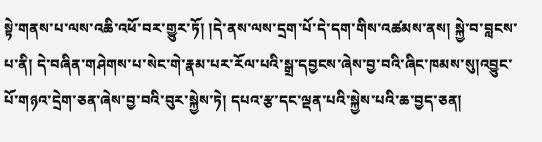སྟེ་གནས་པ་ལས་འཆི་འཕོ་བར་གྱུར་ཏོ། །དེ་ནས་ལས་དྲག་པོ་དེ་དག་གིས་འཚམས་ནས། སྐྱེ་བ་བླངས་པ་ནི། དེ་བཞིན་གཤེགས་པ་སེང་གེ་རྣམ་པར་རོལ་པའི་སྒྲ་དབྱངས་ཞེས་བྱ་བའི་ཞིང་ཁམས་སུ།འབྱུང་པོ་གཉའ་དྲེག་ཅན་ཞེས་བྱ་བའི་བུར་སྐྱེས་ཏེ། དཔའ་རྩ་དང་ལྡན་པའི་སྐྱེས་པའི་ཆ་བྱད་ཅན།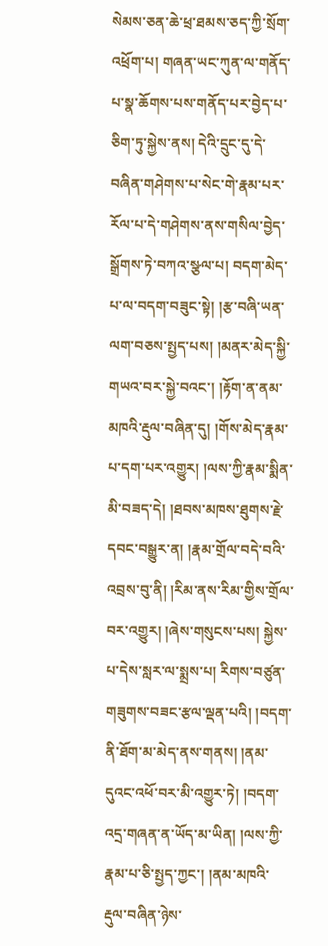སེམས་ཅན་ཆེ་ཕྲ་ཐམས་ཅད་ཀྱི་སྲོག་འཕྲོག་པ། གཞན་ཡང་ཀུན་ལ་གནོད་པ་སྣ་ཆོགས་པས་གནོད་པར་བྱེད་པ་ཅིག་ཏུ་སྐྱེས་ནས། དེའི་དྲུང་དུ་དེ་བཞིན་གཤེགས་པ་སེང་གེ་རྣམ་པར་རོལ་པ་དེ་གཤེགས་ནས་གསིལ་བྱེད་སྒྲོགས་ཏེ་བཀའ་སྩལ་པ། བདག་མེད་པ་ལ་བདག་བཟུང་སྟེ། །རྩ་བཞི་ཡན་ལག་བཅས་སྤྱད་པས། །མནར་མེད་སྐྱི་གཡའ་བར་སྐྱེ་བའང་། །རྟོག་ན་ནམ་མཁའི་རྡུལ་བཞིན་དུ། །གོས་མེད་རྣམ་པ་དག་པར་འགྱུར། །ལས་ཀྱི་རྣམ་སྨིན་མི་བཟད་དེ། །ཐབས་མཁས་ཐུགས་རྗེ་དབང་བསྒྱུར་ན། །རྣམ་གྲོལ་བདེ་བའི་འབྲས་བུ་ནི། །རིམ་ནས་རིམ་གྱིས་གྲོལ་བར་འགྱུར། །ཞེས་གསུངས་པས། སྐྱེས་པ་དེས་སླར་ལ་སྨྲས་པ། རིགས་བཙུན་གཟུགས་བཟང་རྩལ་ལྡན་པའི། །བདག་ནི་ཐོག་མ་མེད་ནས་གནས། །ནམ་དུའང་འཕོ་བར་མི་འགྱུར་ཏེ། །བདག་འདྲ་གཞན་ན་ཡོད་མ་ཡིན། །ལས་ཀྱི་རྣམ་པ་ཅི་སྤྱད་ཀྱང་། །ནམ་མཁའི་རྡུལ་བཞིན་ཉེས་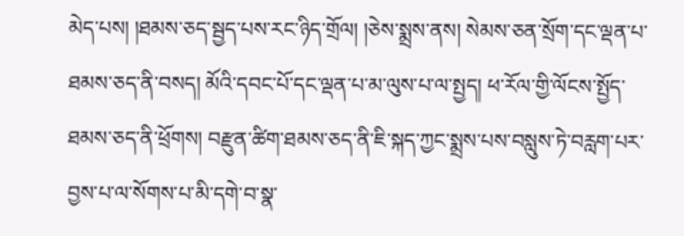མེད་པས། །ཐམས་ཅད་སྦྱད་པས་རང་ཉིད་གྲོལ། །ཅེས་སྨྲས་ནས། སེམས་ཅན་སྲོག་དང་ལྡན་པ་ཐམས་ཅད་ནི་བསད། མོའི་དབང་པོ་དང་ལྡན་པ་མ་ལུས་པ་ལ་སྤྱད། ཕ་རོལ་གྱི་ལོངས་སྤྱོད་ཐམས་ཅད་ནི་ཕྲོགས། བརྫུན་ཚིག་ཐམས་ཅད་ནི་ཇི་སྐད་ཀྱང་སྨྲས་པས་བསླུས་ཏེ་བརླག་པར་བྱས་པ་ལ་སོགས་པ་མི་དགེ་བ་སྣ་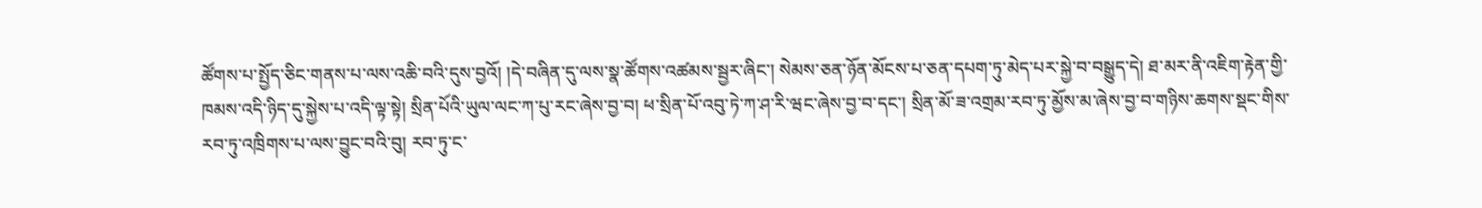ཚོགས་པ་སྤྱོད་ཅིང་གནས་པ་ལས་འཆི་བའི་དུས་བྱའོ། །དེ་བཞིན་དུ་ལས་སྣ་ཚོགས་འཚམས་སྦྱར་ཞིང་། སེམས་ཅན་ཉོན་མོངས་པ་ཅན་དཔག་ཏུ་མེད་པར་སྐྱེ་བ་བསྒྱུད་དེ། ཐ་མར་ནི་འཇིག་རྟེན་གྱི་ཁམས་འདི་ཉིད་དུ་སྐྱེས་པ་འདི་ལྟ་སྟེ། སྲིན་པོའི་ཡུལ་ལང་ཀ་པུ་རང་ཞེས་བྱ་བ། ཕ་སྲིན་པོ་འབུ་ཏེ་ཀ་ཤ་རི་ཝང་ཞེས་བྱ་བ་དང་། སྲིན་མོ་ཟ་འགྲམ་རབ་ཏུ་མྱོས་མ་ཞེས་བྱ་བ་གཉིས་ཆགས་སྡང་གིས་རབ་ཏུ་འཁྲིགས་པ་ལས་བྱུང་བའི་བུ། རབ་ཏུ་ང་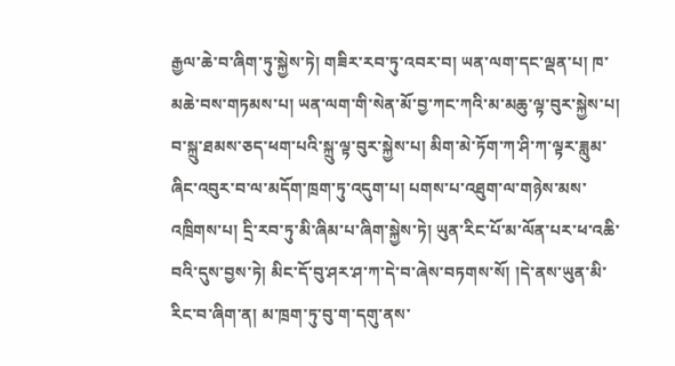རྒྱལ་ཆེ་བ་ཞིག་ཏུ་སྐྱེས་ཏེ། གཟིར་རབ་ཏུ་འབར་བ། ཡན་ལག་དང་ལྡན་པ། ཁ་མཆེ་བས་གཏམས་པ། ཡན་ལག་གི་སེན་མོ་བྱ་ཀང་ཀའི་མ་མཆུ་ལྟ་བུར་སྐྱེས་པ། བ་སྐྲུ་ཐམས་ཅད་ཕག་པའི་སྐྲུ་ལྟ་བུར་སྐྱེས་པ། མིག་མེ་ཏོག་ཀ་ཤི་ཀ་ལྟར་ཟླུམ་ཞིང་འབུར་བ་ལ་མདོག་ཁྲག་ཏུ་འདུག་པ། པགས་པ་འཐུག་ལ་གཉེས་མས་འཁྲིགས་པ། དྲི་རབ་ཏུ་མི་ཞིམ་པ་ཞིག་སྐྱེས་ཏེ། ཡུན་རིང་པོ་མ་ལོན་པར་ཕ་འཆི་བའི་དུས་བྱས་ཏེ། མིང་དོ་བུ་ཤར་ཤ་ཀ་དེ་བ་ཞེས་བཏགས་སོ། །དེ་ནས་ཡུན་མི་རིང་བ་ཞིག་ན། མ་ཁྲག་ཏུ་བུ་ག་དགུ་ནས་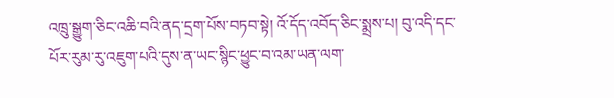འཁྲུ་སྒྱུག་ཅིང་འཆི་བའི་ནད་དྲག་པོས་བཏབ་སྟེ། འོ་དོད་འབོད་ཅིང་སྨྲས་པ། བུ་འདི་དང་པོར་རུམ་རུ་འཇུག་པའི་དུས་ན་ཡང་སྙིང་ཕྱུང་བ་འམ་ཡན་ལག་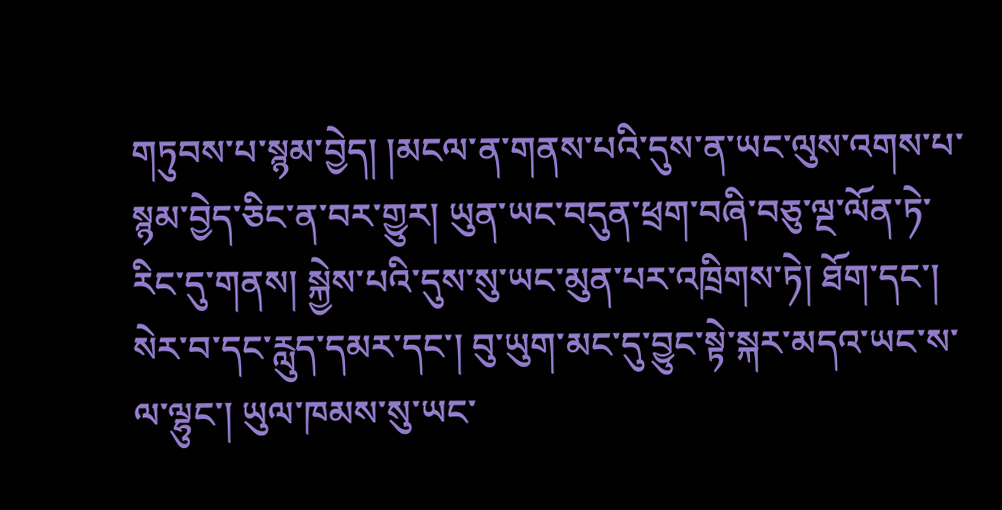གཏུབས་པ་སྙམ་བྱེད། །མངལ་ན་གནས་པའི་དུས་ན་ཡང་ལུས་འགས་པ་སྙམ་བྱེད་ཅིང་ན་བར་གྱུར། ཡུན་ཡང་བདུན་ཕྲག་བཞི་བཅུ་ལྔ་ལོན་ཏེ་རིང་དུ་གནས། སྐྱེས་པའི་དུས་སུ་ཡང་མུན་པར་འཁྲིགས་ཏེ། ཐོག་དང་། སེར་བ་དང་རླུད་དམར་དང་། བུ་ཡུག་མང་དུ་བྱུང་སྟེ་སྐར་མདའ་ཡང་ས་ལ་ལྷུང་། ཡུལ་ཁམས་སུ་ཡང་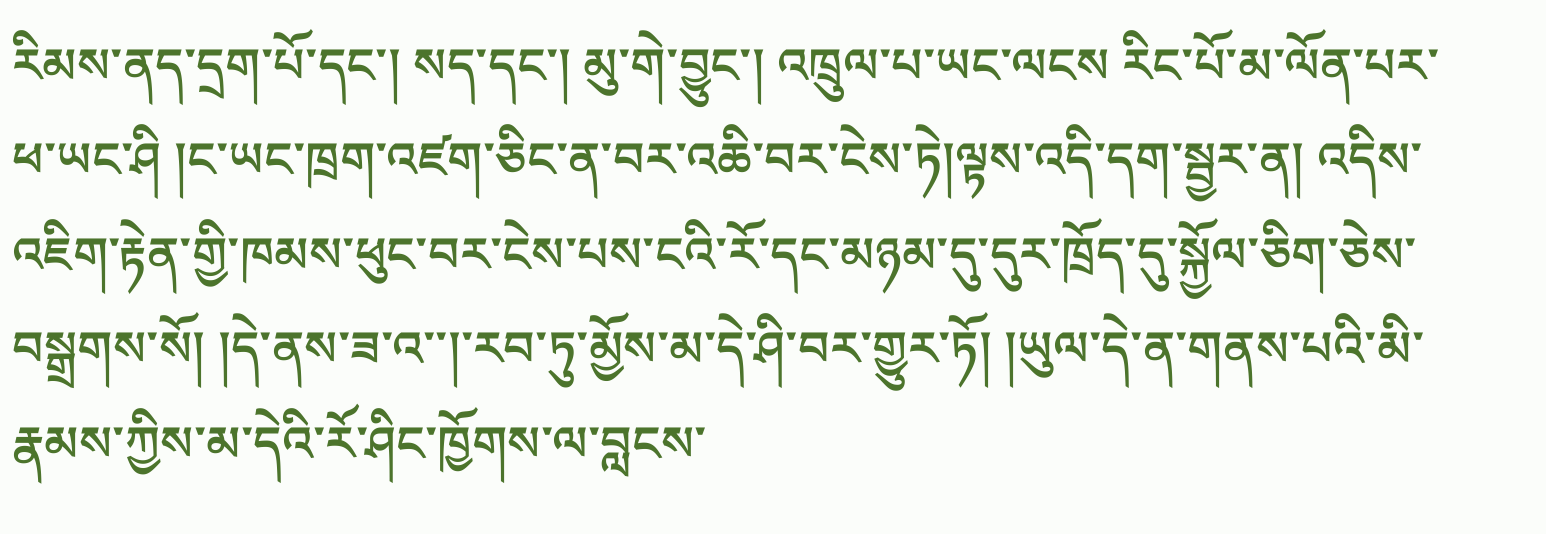རིམས་ནད་དྲག་པོ་དང་། སད་དང་། མུ་གེ་བྱུང་། འཁྲུལ་པ་ཡང་ལངས རིང་པོ་མ་ལོན་པར་ཕ་ཡང་ཤི །ང་ཡང་ཁྲག་འཛག་ཅིང་ན་བར་འཆི་བར་ངེས་ཏེ།ལྟས་འདི་དག་སྦྱར་ན། འདིས་འཇིག་རྟེན་གྱི་ཁམས་ཕུང་བར་ངེས་པས་ངའི་རོ་དང་མཉམ་དུ་དུར་ཁྲོད་དུ་སྐྱོལ་ཅིག་ཅེས་བསྒྲགས་སོ། །དེ་ནས་ཟ་འ་་།་རབ་ཏུ་མྱོས་མ་དེ་ཤི་བར་གྱུར་ཏོ། །ཡུལ་དེ་ན་གནས་པའི་མི་རྣམས་ཀྱིས་མ་དེའི་རོ་ཤིང་ཁྱོགས་ལ་བླངས་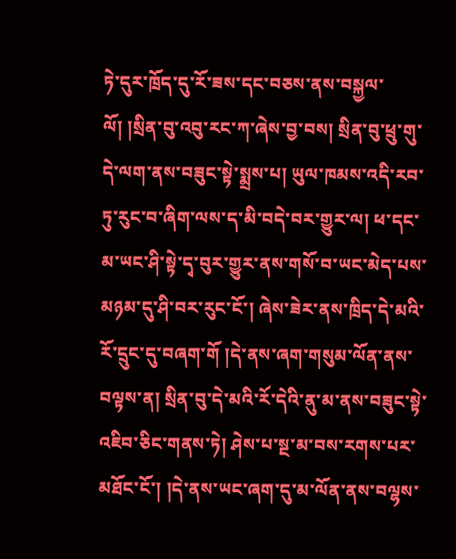ཏེ་དུར་ཁྲོད་དུ་རོ་ཟས་དང་བཅས་ནས་བསྐྱལ་ལོ། །སྲིན་བུ་འབུ་རང་ཀ་ཞེས་བྱ་བས། སྲིན་བུ་ཕྲུ་གུ་དེ་ལག་ནས་བཟུང་སྟེ་སྨྲས་པ། ཡུལ་ཁམས་འདི་རབ་ཏུ་རུང་བ་ཞིག་ལས་ད་མི་བདེ་བར་གྱུར་ལ། ཕ་དང་མ་ཡང་ཤི་སྟེ་དྭ་བུར་གྱུར་ནས་གསོ་བ་ཡང་མེད་པས་མཉམ་དུ་ཤི་བར་རུང་ངོ་། ཞེས་ཟེར་ནས་ཁྲིད་དེ་མའི་རོ་དྲུང་དུ་བཞག་གོ །དེ་ནས་ཞག་གསུམ་ལོན་ནས་བལྟས་ན། སྲིན་བུ་དེ་མའི་རོ་དེའི་ནུ་མ་ནས་བཟུང་སྟེ་འཇིབ་ཅིང་གནས་ཏེ། ཤེས་པ་སྔ་མ་བས་རགས་པར་མཐོང་ངོ་། །དེ་ནས་ཡང་ཞག་དུ་མ་ལོན་ནས་བལྷས་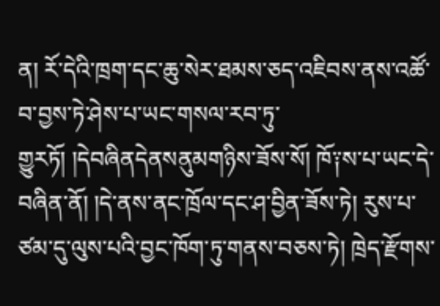ན། རོ་དེའི་ཁྲག་དང་ཆུ་སེར་ཐམས་ཅད་འཇིབས་ནས་འཚོ་བ་བྱས་ཏེ་ཤེས་པ་ཡང་གསལ་རབ་ཏུ་གྱུརཏོ། །དེབཞིནདེནསནུམགཉིས་ཟོས་སོ། ཁོ༑ས་པ་ཡང་དེ་བཞིན་ནོ། །དེ་ནས་ནང་ཁྲོལ་དང་ཤ་བྱིན་ཟོས་ཏེ། རུས་པ་ཙམ་དུ་ལུས་པའི་བྱང་ཁོག་ཏུ་གནས་བཅས་ཏེ། ཁྲེད་རྫོགས་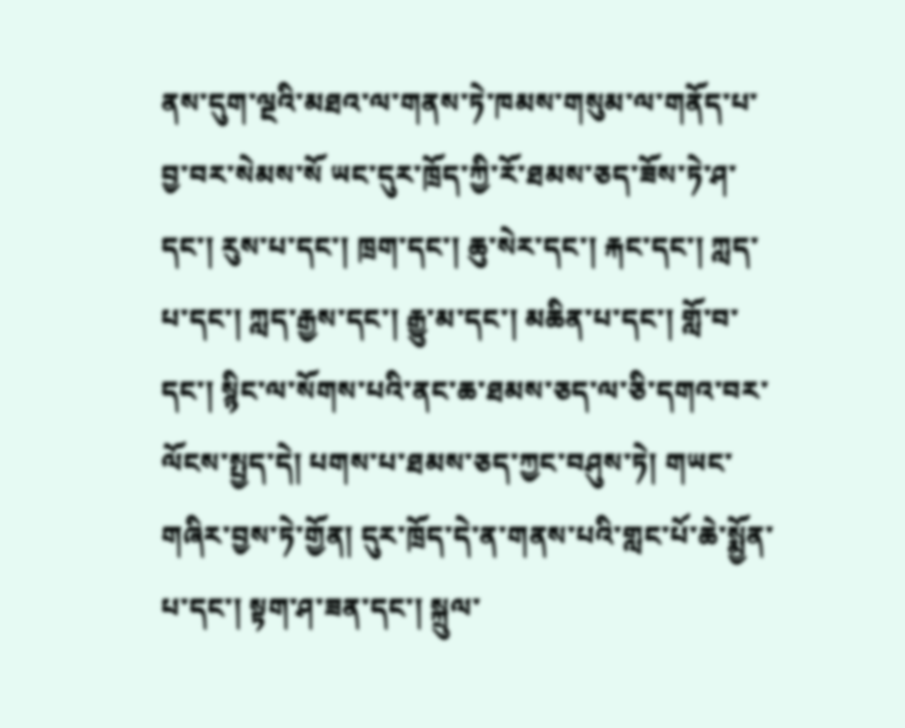ནས་དུག་ལྔའི་མཐའ་ལ་གནས་ཏེ་ཁམས་གསུམ་ལ་གནོད་པ་བྱ་བར་སེམས་སོ ཡང་དུར་ཁྲོད་ཀྱི་རོ་ཐམས་ཅད་ཟོས་ཏེ་ཤ་དང་། རུས་པ་དང་། ཁྲག་དང་། ཆུ་སེར་དང་། རྐང་དང་། ཀླད་པ་དང་། ཀླད་རྒྱས་དང་། རྒྱུ་མ་དང་། མཆིན་པ་དང་། གློ་བ་དང་། སྙིང་ལ་སོགས་པའི་ནང་ཆ་ཐམས་ཅད་ལ་ཅི་དགའ་བར་ལོངས་སྤྱད་དེ། པགས་པ་ཐམས་ཅད་ཀྱང་བཤུས་ཏེ། གཡང་གཞིར་བྱས་ཏེ་གྱོན། དུར་ཁྲོད་དེ་ན་གནས་པའི་གླང་པོ་ཆེ་སྨྱོན་པ་དང་། སྟག་ཤ་ཟན་དང་། སྐྲུལ་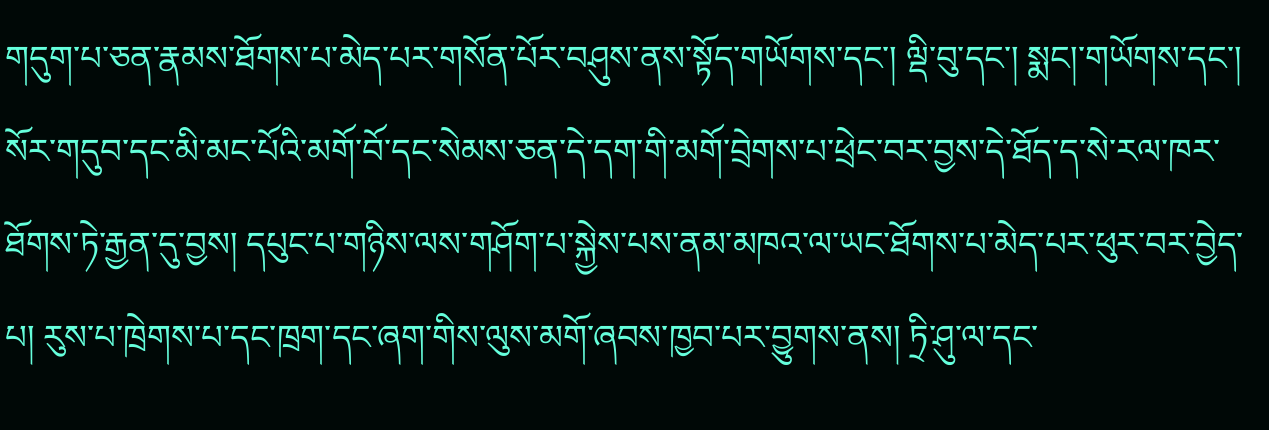གདུག་པ་ཅན་རྣམས་ཐོགས་པ་མེད་པར་གསོན་པོར་བཤུས་ནས་སྟོད་གཡོགས་དང་། ལྡི་བུ་དང་། སྨང།་གཡོགས་དང་། སོར་གདུབ་དང་མི་མང་པོའི་མགོ་བོ་དང་སེམས་ཅན་དེ་དག་གི་མགོ་བྲེགས་པ་ཕྲེང་བར་བྱས་དེ་ཐོད་ད་སེ་རལ་ཁར་ཐོགས་ཏེ་རྒྱན་དུ་བྱས། དཔུང་པ་གཉིས་ལས་གཤོག་པ་སྐྱེས་པས་ནམ་མཁའ་ལ་ཡང་ཐོགས་པ་མེད་པར་ཕུར་བར་བྱེད་པ། རུས་པ་ཁྲེགས་པ་དང་ཁྲག་དང་ཞག་གིས་ལུས་མགོ་ཞབས་ཁྱབ་པར་བྱུགས་ནས། ཏྲི་ཤུ་ལ་དང་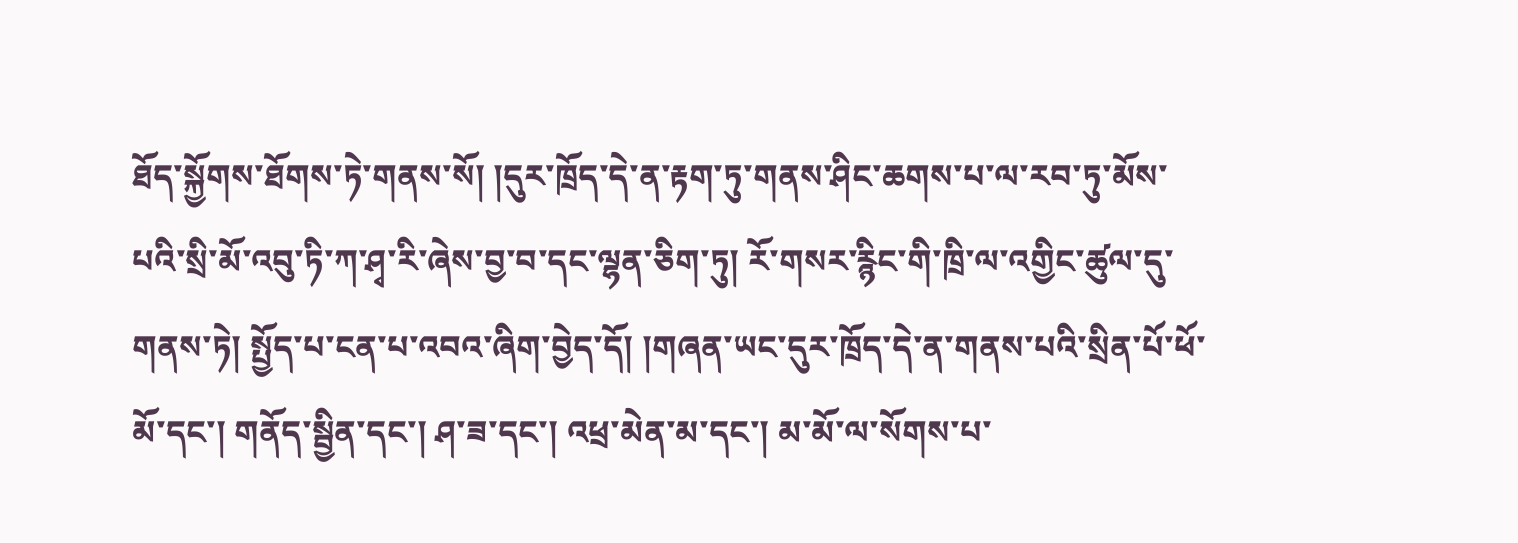ཐོད་སྐྱོགས་ཐོགས་ཏེ་གནས་སོ། །དུར་ཁྲོད་དེ་ན་རྟག་ཏུ་གནས་ཤིང་ཆགས་པ་ལ་རབ་ཏུ་མོས་པའི་སྲི་མོ་འབུ་ཏི་ཀ་ཤྭ་རི་ཞེས་བྱ་བ་དང་ལྷན་ཅིག་ཏུ། རོ་གསར་རྙིང་གི་ཁྲི་ལ་འགྱིང་ཚུལ་དུ་གནས་ཏེ། སྤྱོད་པ་ངན་པ་འབའ་ཞིག་བྱེད་དོ། །གཞན་ཡང་དུར་ཁྲོད་དེ་ན་གནས་པའི་སྲིན་པོ་ཕོ་མོ་དང་། གནོད་སྦྱིན་དང་། ཤ་ཟ་དང་། འཕྲ་མེན་མ་དང་། མ་མོ་ལ་སོགས་པ་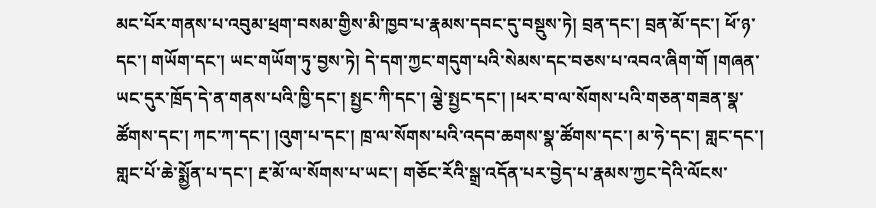མང་པོར་གནས་པ་འབུམ་ཕྲག་བསམ་གྱིས་མི་ཁྱབ་པ་རྣམས་དབང་དུ་བསྡུས་ཏེ། བྲན་དང་། བྲན་མོ་དང་། ཕོ་ཉ་དང་། གཡོག་དང་། ཡང་གཡོག་ཏུ་བྱས་ཏེ། དེ་དག་ཀྱང་གདུག་པའི་སེམས་དང་བཅས་པ་འབའ་ཞིག་གོ །གཞན་ཡང་དུར་ཁྲོད་དེ་ན་གནས་པའི་ཁྱི་དང་། སྤྱང་ཀི་དང་། ལྕེ་སྤྱང་དང་། །ཕར་བ་ལ་སོགས་པའི་གཅན་གཟན་སྣ་ཚོགས་དང་། ཀང་ཀ་དང་། །འུག་པ་དང་། ཁྲ་ལ་སོགས་པའི་འདབ་ཆགས་སྣ་ཚོགས་དང་། མ་ཧེ་དང་། གླང་དང་། གླང་པོ་ཆེ་སྨྱོན་པ་དང་། རྔ་མོ་ལ་སོགས་པ་ཡང་། གཅོང་རོའི་སྒྲ་འདོན་པར་བྱེད་པ་རྣམས་ཀྱང་དེའི་ལོངས་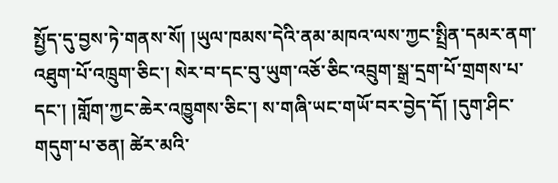སྤྱོད་དུ་བྱས་ཏེ་གནས་སོ། །ཡུལ་ཁམས་དེའི་ནམ་མཁའ་ལས་ཀྱང་སྤྲིན་དམར་ནག་འཐུག་པོ་འཁྲུག་ཅིང་། སེར་བ་དང་བུ་ཡུག་འཅོ་ཅིང་འབྲུག་སྒྲ་དྲག་པོ་གྲགས་པ་དང་། །གློག་ཀྱང་ཆེར་འཁྱུགས་ཅིང་། ས་གཞི་ཡང་གཡོ་བར་བྱེད་དོ། །དུག་ཤིང་གདུག་པ་ཅན། ཚེར་མའི་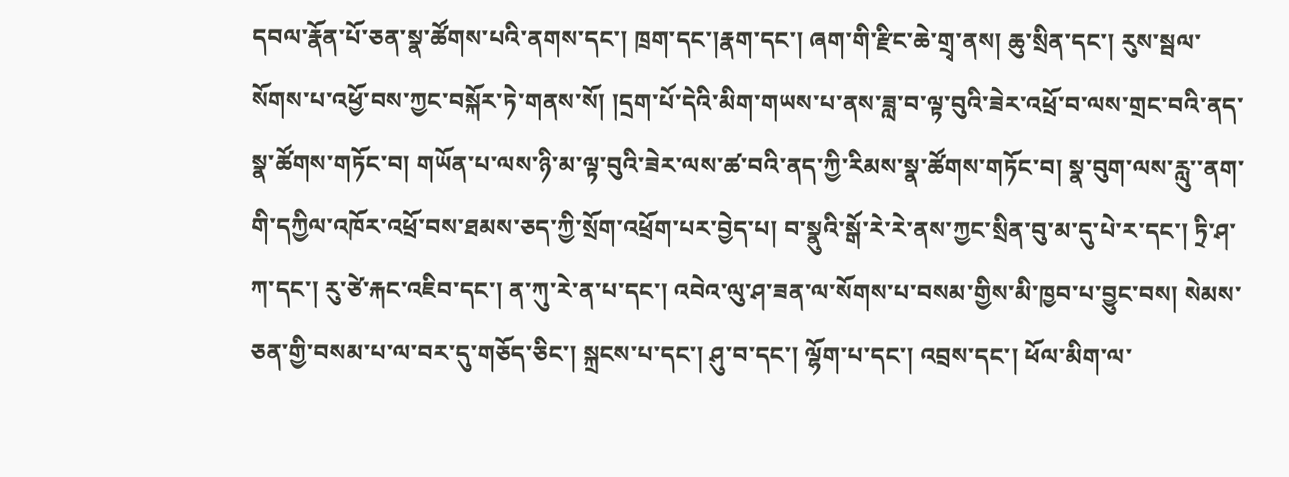དབལ་རྣོན་པོ་ཅན་སྣ་ཚོགས་པའི་ནགས་དང་། ཁྲག་དང་།རྣག་དང་། ཞག་གི་རྫིང་ཆེ་གྲྭ་ནས། ཆུ་སྲིན་དང་། རུས་སྦལ་སོགས་པ་འཕྱོ་བས་ཀྱང་བསྐོར་ཏེ་གནས་སོ། །དྲག་པོ་དེའི་མིག་གཡས་པ་ནས་ཟླ་བ་ལྟ་བུའི་ཟེར་འཕྲོ་བ་ལས་གྲང་བའི་ནད་སྣ་ཚོགས་གཏོང་བ། གཡོན་པ་ལས་ཉི་མ་ལྟ་བུའི་ཟེར་ལས་ཚ་བའི་ནད་ཀྱི་རིམས་སྣ་ཚོགས་གཏོང་བ། སྣ་བུག་ལས་རླུ་་ནག་གི་དཀྱིལ་འཁོར་འཕྲོ་བས་ཐམས་ཅད་ཀྱི་སྲོག་འཕྲོག་པར་བྱེད་པ། བ་སྣུའི་སྒོ་རེ་རེ་ནས་ཀྱང་སྲིན་བུ་མ་དུ་པེ་ར་དང་། ཏྲི་ཤ་ཀ་དང་། རུ་ཙེ་རྐང་འཇིབ་དང་། ན་ཀུ་རེ་ན་པ་དང་། འབེའ་ལུ་ཤ་ཟན་ལ་སོགས་པ་བསམ་གྱིས་མི་ཁྱབ་པ་བྱུང་བས། སེམས་ཅན་གྱི་བསམ་པ་ལ་བར་དུ་གཅོད་ཅིང་། སྐྲངས་པ་དང་། ཤུ་བ་དང་། ལྷོག་པ་དང་། འབྲས་དང་། ཕོལ་མིག་ལ་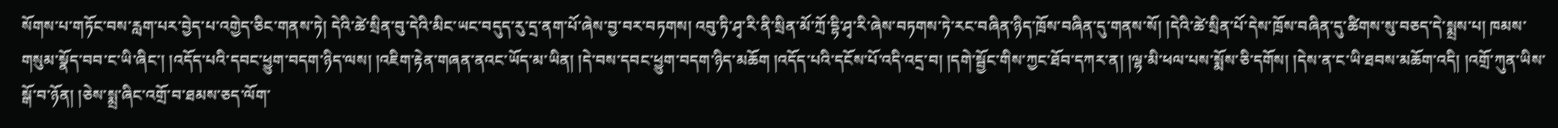སོགས་པ་གཏོང་བས་རླག་པར་བྱེད་པ་འགྱེད་ཅིང་གནས་ཏེ། དེའི་ཚེ་སྲིན་བུ་དེའི་མིང་ཡང་བདུད་རུ་དྲ་ནག་པོ་ཞེས་བྱ་བར་བཏགས། འབུ་ཏི་ཤྭ་རི་ནི་སྲིན་མོ་ཀྲོ་དྷི་ཤྭ་རི་ཞེས་བཏགས་ཏེ་རང་བཞིན་ཉིད་ཁྲོས་བཞིན་དུ་གནས་སོ། །དེའི་ཚེ་སྲིན་པོ་དེས་ཁྲོས་བཞིན་དུ་ཚིགས་སུ་བཅད་དེ་སྨྲས་པ། ཁམས་གསུམ་སྣོད་བབ་ང་ཡི་ཞིང་། །འདོད་པའི་དབང་ཕྱུག་བདག་ཉིད་ལས། །འཇིག་རྟེན་གཞན་ནའང་ཡོད་མ་ཡིན། །དེ་བས་དབང་ཕྱུག་བདག་ཉིད་མཆོག །འདོད་པའི་དངོས་པོ་འདི་འདྲ་བ། །དགེ་སྦྱོང་གིས་ཀྱང་ཐོབ་དཀར་ན། །ལྷ་མི་ཕལ་པས་སྨོས་ཅི་དགོས། །དེས་ན་ང་ཡི་ཐབས་མཆོག་འདི། །འགྲོ་ཀུན་ཡིས་སྒོ་བ་ཉོན། །ཅེས་སྨྲ་ཞིང་འགྲོ་བ་ཐམས་ཅད་ལོག་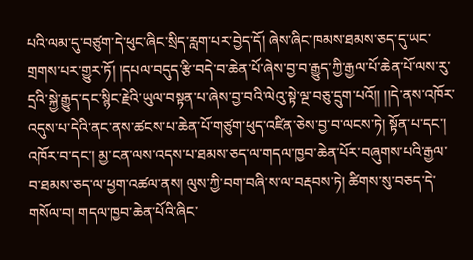པའི་ལམ་དུ་བཙུག་དེ་ཕུང་ཞིང་སྲིད་རླག་པར་བྱེད་དོ། ཞེས་ཞིང་ཁམས་ཐམས་ཅད་དུ་ཡང་གྲགས་པར་གྱུར་ཏོ། །དཔལ་བདུད་རྩི་བདེ་བ་ཆེན་པོ་ཞེས་བྱ་བ་རྒྱུད་ཀྱི་རྒྱལ་པོ་ཆེན་པོ་ལས་རུ་དྲའི་སྐྱེ་རྒྱུད་དང་སྙིང་རྗེའི་ཡུལ་བསྟན་པ་ཞེས་བྱ་བའི་ལེའུ་སྟེ་ལྔ་བཅུ་དྲུག་པའོ།། །།དེ་ནས་འཁོར་འདུས་པ་དེའི་ནང་ནས་ཚངས་པ་ཆེན་པོ་གཙུག་ཕུད་འཛིན་ཅེས་བྱ་བ་ལངས་ཏེ། སྟོན་པ་དང་། འཁོར་བ་དང་། མྱ་ངན་ལས་འདས་པ་ཐམས་ཅད་ལ་གདལ་ཁྱབ་ཆེན་པོར་བཞུགས་པའི་རྒྱལ་བ་ཐམས་ཅད་ལ་ཕྱག་འཚལ་ནས། ལུས་ཀྱི་བག་བཞི་ས་ལ་བརྡབས་ཏེ། ཚིགས་སུ་བཅད་དེ་གསོལ་བ། གདལ་ཁྱབ་ཆེན་པོའི་ཞིང་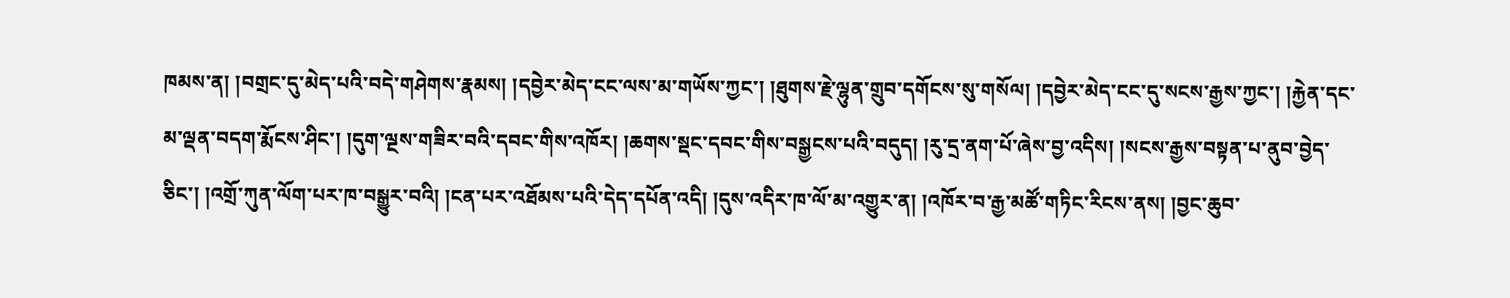ཁམས་ན། །བགྲང་དུ་མེད་པའི་བདེ་གཤེགས་རྣམས། །དབྱེར་མེད་ངང་ལས་མ་གཡོས་ཀྱང་། །ཐུགས་རྗེ་ལྷུན་གྲུབ་དགོངས་སུ་གསོལ། །དབྱེར་མེད་ངང་དུ་སངས་རྒྱས་ཀྱང་། །རྐྱེན་དང་མ་ལྡན་བདག་རྨོངས་ཤིང་། །དུག་ལྔས་གཟིར་བའི་དབང་གིས་འཁོར། །ཆགས་སྡང་དབང་གིས་བསྒྱངས་པའི་བདུད། །རུ་དྲ་ནག་པོ་ཞེས་བྱ་འདིས། །སངས་རྒྱས་བསྟན་པ་ནུབ་བྱེད་ཅིང་། །འགྲོ་ཀུན་ལོག་པར་ཁ་བསྒྱུར་བའི། །ངན་པར་འཐོམས་པའི་དེད་དཔོན་འདི། །དུས་འདིར་ཁ་ལོ་མ་འགྱུར་ན། །འཁོར་བ་རྒྱ་མཚོ་གཏིང་རིངས་ནས། །བྱང་ཆུབ་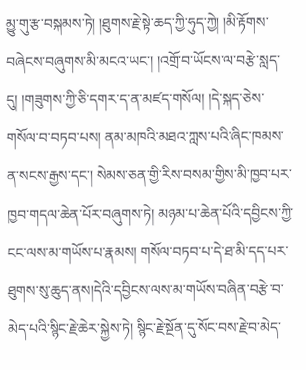མྱུ་གུ་རྩ་བསྐམས་ཏེ། །ཐུགས་རྗེ་སྟེ་ཆད་ཀྱི་ཧུད་ཀྱེ། །མི་རྟོགས་བཞེངས་བཞུགས་མི་མངའ་ཡང་། །འགྲོ་བ་ཡོངས་ལ་བརྩེ་སླད་དུ། །གཟུགས་ཀྱི་ཅི་དགར་ད་ན་མཛད་གསོལ། །དེ་སྐད་ཅེས་གསོལ་བ་བཏབ་པས། ནམ་མཁའི་མཐའ་ཀླས་པའི་ཞིང་ཁམས་ན་སངས་རྒྱས་དང་། སེམས་ཅན་གྱི་རིས་བསམ་གྱིས་མི་ཁྱབ་པར་ཁྱབ་གདལ་ཆེན་པོར་བཞུགས་ཏེ། མཉམ་པ་ཆེན་པོའི་དབྱིངས་ཀྱི་ངང་ལས་མ་གཡོས་པ་རྣམས། གསོལ་བཏབ་པ་དེ་ཐ་མི་དད་པར་ཐུགས་སུ་ཆུད་ནས།དེའི་དབྱིངས་ལས་མ་གཡོས་བཞིན་བརྩེ་བ་མེད་པའི་སྙིང་རྗེ་ཆེར་སྐྱེས་ཏེ། སྙིང་རྗེ་སྔོན་དུ་སོང་བས་རྗེ་བ་མེད་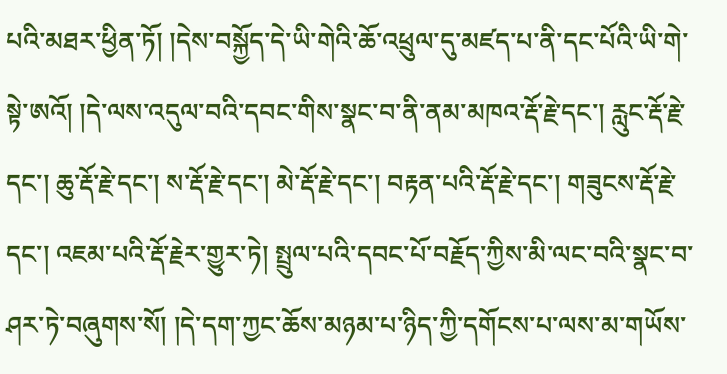པའི་མཐར་ཕྱིན་ཏོ། །དེས་བསྐྱོད་དེ་ཡི་གེའི་ཆོ་འཕྲུལ་དུ་མཛད་པ་ནི་དང་པོའི་ཡི་གེ་སྟེ་ཨའོ། །དེ་ལས་འདུལ་བའི་དབང་གིས་སྣང་བ་ནི་ནམ་མཁའ་རྡོ་རྗེ་དང་། རླུང་རྡོ་རྗེ་དང་། ཆུ་རྡོ་རྗེ་དང་། ས་རྡོ་རྗེ་དང་། མེ་རྡོ་རྗེ་དང་། བརྟན་པའི་རྡོ་རྗེ་དང་། གཟུངས་རྡོ་རྗེ་དང་། འཇམ་པའི་རྡོ་རྗེར་གྱུར་ཏེ། སྤྲུལ་པའི་དབང་པོ་བརྗོད་ཀྱིས་མི་ལང་བའི་སྣང་བ་ཤར་ཏེ་བཞུགས་སོ། །དེ་དག་ཀྱང་ཆོས་མཉམ་པ་ཉིད་ཀྱི་དགོངས་པ་ལས་མ་གཡོས་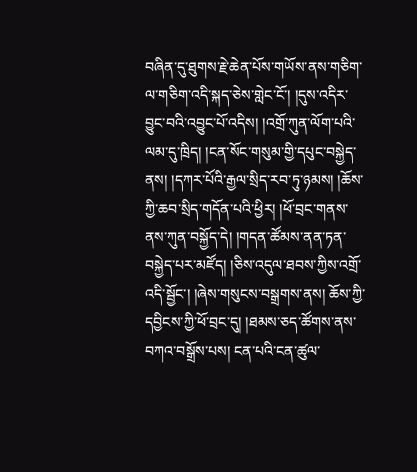བཞིན་དུ་ཐུགས་རྗེ་ཆེན་པོས་གཡོས་ནས་གཅིག་ལ་གཅིག་འདི་སྐད་ཅེས་གླེང་ངོ་། །དུས་འདིར་བྱུང་བའི་འབྱུང་པོ་འདིས། །འགྲོ་ཀུན་ལོག་པའི་ལམ་དུ་ཁྲིད། །ངན་སོང་གསུམ་གྱི་དཔུང་བསྐྱེད་ནས། །དཀར་པོའི་རྒྱལ་སྲིད་རབ་ཏུ་ཉམས། །ཆོས་ཀྱི་ཆབ་སྲིད་གདོན་པའི་ཕྱིར། །ཕོ་བྲང་གནས་ནས་ཀུན་བསྐྱོད་དེ། །གདན་ཚོམས་ནན་ཏན་བསྐྱེད་པར་མཛོད། །ཅིས་འདུལ་ཐབས་ཀྱིས་འགྲོ་འདི་སྦྱོང་། །ཞེས་གསུངས་བསྒྲགས་ནས། ཆོས་ཀྱི་དབྱིངས་ཀྱི་ཕོ་བྲང་དུ། །ཐམས་ཅད་ཚོགས་ནས་བཀའ་བསྒྲོས་པས། ངན་པའི་ངན་ཚུལ་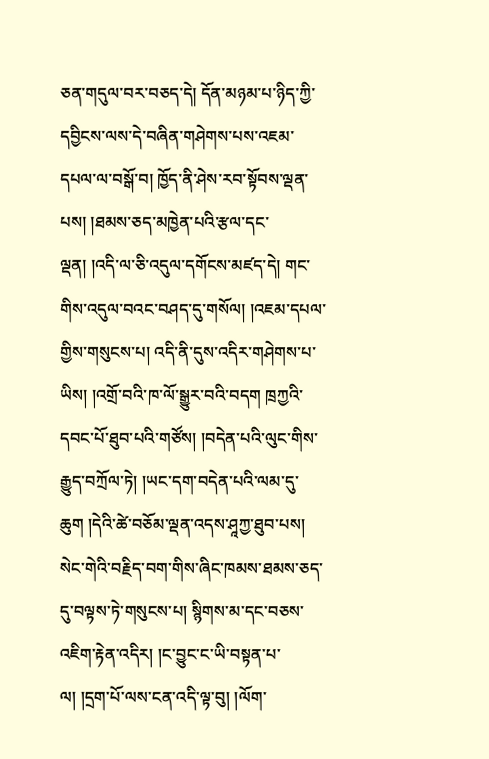ཅན་གདུལ་བར་བཅད་དེ། དོན་མཉམ་པ་ཉིད་ཀྱི་དབྱིངས་ལས་དེ་བཞིན་གཤེགས་པས་འཇམ་དཔལ་ལ་བསྒོ་བ། ཁྱོད་ནི་ཤེས་རབ་སྟོབས་ལྡན་པས། །ཐམས་ཅད་མཁྱེན་པའི་རྩལ་དང་ལྡན། །འདི་ལ་ཅི་འདུལ་དགོངས་མཛད་དེ། གང་གིས་འདུལ་བའང་བཤད་དུ་གསོལ། །འཇམ་དཔལ་གྱིས་གསུངས་པ། འདི་ནི་དུས་འདིར་གཤེགས་པ་ཡིས། །འགྲོ་བའི་ཁ་ལོ་སྒྱུར་བའི་བདག ཁྲཀྱའི་དབང་པོ་ཐུབ་པའི་གཙོས། །བདེན་པའི་ལུང་གིས་རྒྱུད་བཀྲོལ་ཏེ། །ཡང་དག་བདེན་པའི་ལམ་དུ་ཆུག །དེའི་ཚེ་བཅོམ་ལྡན་འདས་ཤཱཀྱ་ཐུབ་པས། སེང་གེའི་བརྗིད་བག་གིས་ཞིང་ཁམས་ཐམས་ཅད་དུ་བལྟས་ཏེ་གསུངས་པ། སྙིགས་མ་དང་བཅས་འཇིག་རྟེན་འདིར། །ང་བྱུང་ང་ཡི་བསྟན་པ་ལ། །དྲག་པོ་ལས་ངན་འདི་ལྟ་བུ། །ལོག་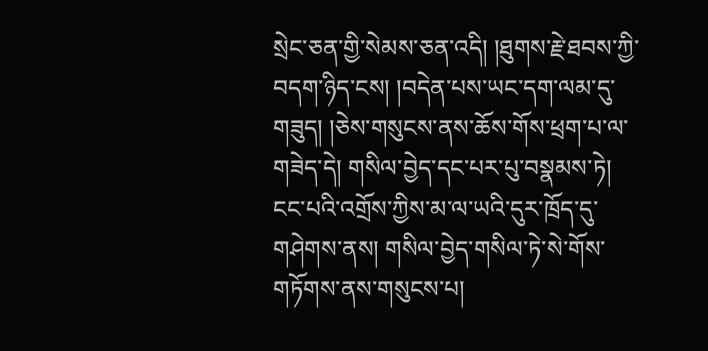སྲེང་ཅན་གྱི་སེམས་ཅན་འདི། །ཐུགས་རྗེ་ཐབས་ཀྱི་བདག་ཉིད་ངས། །བདེན་པས་ཡང་དག་ལམ་དུ་གཟུད། །ཅེས་གསུངས་ནས་ཆོས་གོས་ཕྲག་པ་ལ་གཟེད་དེ། གསིལ་བྱེད་དང་པར་པུ་བསྣམས་ཏེ། ངང་པའི་འགྲོས་ཀྱིས་མ་ལ་ཡའི་དུར་ཁྲོད་དུ་གཤེགས་ནས། གསིལ་བྱེད་གསིལ་ཏེ་སེ་གོས་གཏོགས་ནས་གསུངས་པ།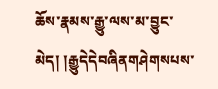ཆོས་རྣམས་རྒྱུ་ལས་མ་བྱུང་མེད། །རྒྱུདེདེབཞིནགཤེགསཔས་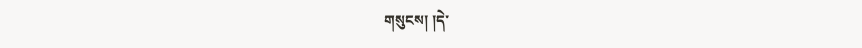གསུངས། །དེ་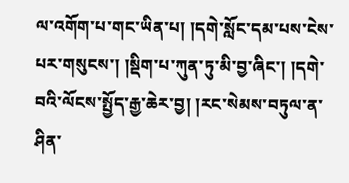ལ་འགོག་པ་གང་ཡིན་པ། །དགེ་སློང་དམ་པས་ངེས་པར་གསུངས་། །སྡིག་པ་ཀུན་ཏུ་མི་བྱ་ཞིང་། །དགེ་བའི་ལོངས་སྤྱོད་རྒྱ་ཆེར་བྱ། །རང་སེམས་བཏུལ་ན་ཤིན་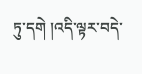ཏུ་དགེ །འདི་ལྟར་བདེ་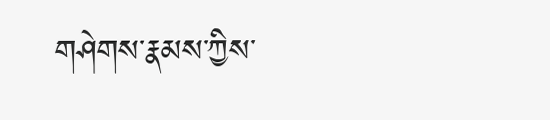གཤེགས་རྣམས་ཀྱིས་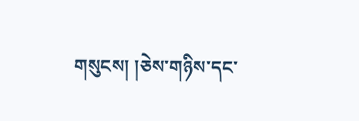གསུངས། །ཅེས་གཉིས་དང་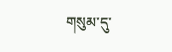གསུམ་དུ་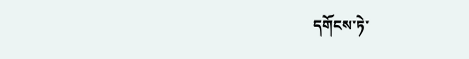དགོངས་ཏེ་